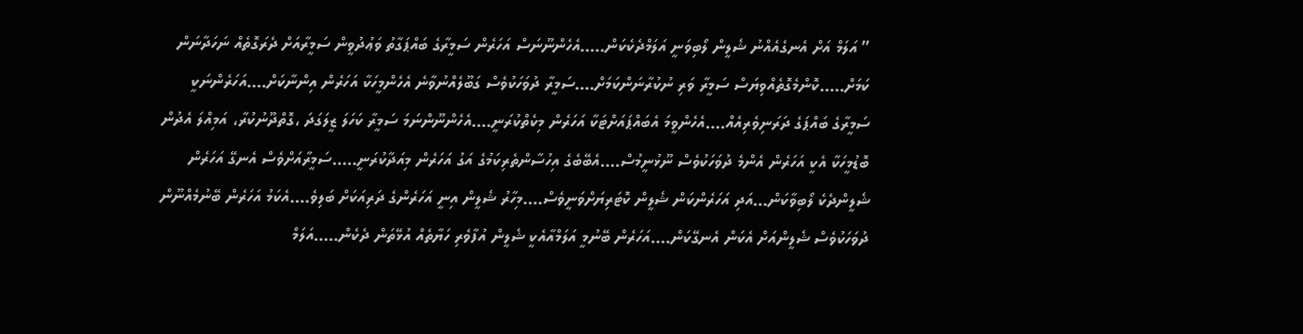” އަލަމް އަށް އެނގެއެއްނު ޝެލީން ލޯބިވަނީ އަލަމްދެކެކަން…..އެހެންނޫނަސް އަހަރެން ސަމީރާގެ ބައްޕަގާތު ވަޢުދުވީން ސަމީރާއަށް ދެރަގޮތެއް ނަހަދާނަން ކަމަށް…..ކޮންމެގޮތެއްވިޔަސް ސަމީރާ ވަރި ނުކުރާނަންކަމަށް….ސަމީރާ ދުވަހަކުވެސް ގަބޫލެއްނުވާނެ އެހެންމީހަކާ އަހަރެން އިންނާކަށް….އަހަރެންނަކީ ސަމީރާގެ ބައްޕަގެ ދަރަނިވެރިއެއް….އެހެންވީމަ އެބައްޕައަށްޓަކާ އަހަރެން މިކެތްކުރަނީ….އެހެންނޫންނަމަ ސަމީރާ ކަހަލަ ޒީލަގަދަ ،ގޮތްދޫނުކުރާ، އަމިއްލަ އެދުން ބޮޑުމީހަކާ އެކީ އަހަރެން އެންމެ ދުވަހަކުވެސް ނޫޅުނީމުސް….އެބޭބެގެ އިހުސާންތެރިކަމުގެ އަގު އަހަރެން މިއަދާކުރަނީ…..ސަމީރާއަށްވެސް އެނގޭ އަހަރެން ޝެލީންދެކެ ލޯބިވާކަން…އަދި އަހަރެންކަން ޝެލީން ކޮޓަރިޔަށްވަނީވެސް….މިހާރު ޝެލީން އިނީ އަހަރެންގެ ދަރިއަކަށް ބަލިވެ….އެކަމު އަހަރެން ބޭނުމެއްނޫން ދުވަހަކުވެސް ޝެލީންއަށް އެކަން އެނގޭކަން….އަހަރެން ބޭނުމީ އަލަމްއާއެކީ ޝެލީން އުފާވެރި ހަޔާތެއް އުޅޭތަން ދެކެން…..އަލަމް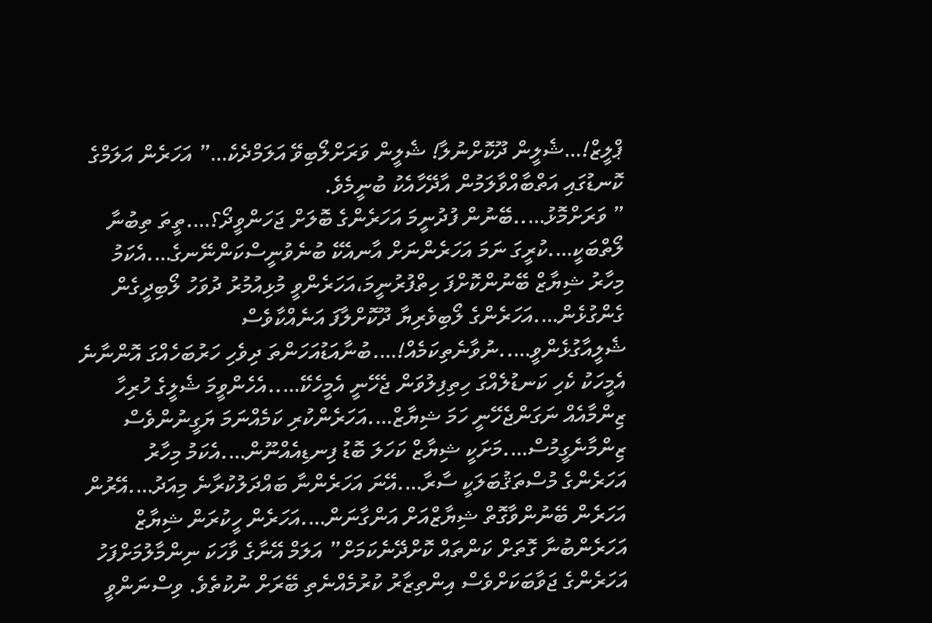ޕްލީޒް!…ޝެލީން ދޫކޮށްނުލާ! ޝެލީން ވަރަށްލޯބިވޭ އަލަމްދެކެ…” އަހަރެން އަލަމްގެ ކޮނޑުގައި އަތްބާއްވާލަމުން އާދޭހާއެކު ބުނީމެވެ.
” ވަރަށްމޮޅު…..ބޭނުން ފުދުނީމަ އަހަރެންގެ ބޮލަށް ޖަހަންވީދޯ؟….ތީތަ ތިބުނާ ލޯތްބަކީ….ކުރީގަ ނަމަ އަހަރެންނަށް އާނއެކޭ ބުނެވުނީސްކަންނޭނގެ….އެކަމު މިހާރު ޝިޔާޒް ބޭނުންކޮށްފަ ހިތްފުރުނީމަ،އަހަރެންވީ މުޅިއުމުރު ދުވަހު ލޯބިދީގެން ގެންގުޅެން….އަހަރެންގެ ލޯބިވެރިޔާ ދޫކޮށްލާފަ އަނެއްކާވެސް ޝެލީއާގުޅެންވީ…..ނުވާނެތިކަމެއް!….ބުނާއަޑުއަހަންތަ ދިވެހި ހަރުބަހެއްގަ އޮންނާނެ އެމީހަކު ކެހި ކަނޑުލެއްގަ ހިތިފިލުވަން ޖެހޭނީ އެމީހެކޭ…..އެހެންވީމަ ޝެލީގެ ހުރިހާ ޒިންމާއެއް ނަގަންޖެހޭނީ ހަމަ ޝިޔާޒް….އަހަރެންކުރި ކަމެއްނަމަ ޔަގީނުންވެސް ޒިންމާނެގީމުސް….މަށަކީ ޝިޔާޒް ކަހަލަ ބޮޑު ފިނޑިއެއްނޫން….އެކަމު މިހާރު އަހަރެންގެ މުސްތަޤުބަލަކީ ސާރާ….އޭނަ އަހަރެންނާ ބައްދަލުކުރާނެ މިއަދު….އޭރުން އަހަރެން ބޭނުންވާގޮތް ޝިޔާޒްއަށް އަންގާނަން….އަހަރެން ހީކުރަން ޝިޔާޒް އަހަރެންބުނާ ގޮތަށް ކަންތައް ކޮށްދޭނެކަމަށް” އަލަމް އޭނާގެ ވާހަކަ ނިންމާލުމަށްފަހު އަހަރެންގެ ޖަވާބަކަށްވެސް އިންތިޒާރު ކުރުމެއްނެތި ބޭރަށް ނުކުތެވެ. ވިސްނަންވީ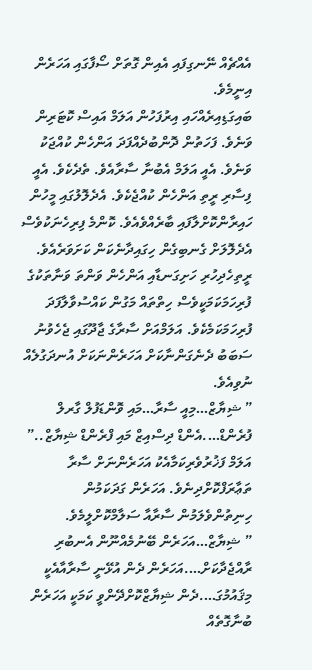އެއްޗެއް ނޭނގިފައި އެއިން ގޮތަށް ސޯފާގައި އަހަރެން އިނީމެވެ.
ބައިގަޑިއިރެއްހައި އިރުފަހުން އަލަމް އައިސް ކޮޓަރިން ވަނެވެ. ފަހަތުން ދޮންބުދެއްފަދަ އަންހެން ކުއްޖަކު ވަނެވެ. އެއީ އަލަމް އެބުނާ ސާރާއެވެ. ތެދެކެވެ. އެއީ ފިސާރި ރީތި އަންހެން ކުއްޖެކެވެ. އެދެލޮލުގައި މީހުން ހައިރާންކޮށްލާފައި ބާރެއްވެއެވެ. ކޮންމެ ފިރިހެނަކުވެސް އެދެލޮލަށް ގެނބިގެން ހިގައިދާނެކަން ކަށަވަރެއެވެ. ރީތިހެދިހުރި ހަށިގަނޑާއި އަންހެން ވަންތަ ވަނާތަކުގެ ފުރިހަމަކަމަކީވެސް ހިތްތައް މަގުން ކައްސުވާލާފަދަ ފުރިހަމަކަމެކެވެ. އަލަމްއަށް ސާރާގެ ޖާދޫގައި ޖެހެވުނު ސަބަބު ދެނެގަންނާކަށް އަހަރެންނަކަށް އުނދަގުލެއް ނުވިއެވެ.
” ޝިޔާޒް…މިއީ ސާރާ…މައި ވޮންޑަފުލް ގާރލް ފުރެންޑް….އެންޑް ދިސްއިޒް މައި ފްރެންޑް ޝިޔާޒް..” އަލަމް ފަޚުރުވެރިކަމާއެކު އަހަރެންނަށް ސާރާ ތަޢާރަފްކޮށްދިނެވެ. އަހަރެން ގަދަކަމުން ހިނިތުންވެލަމުން ސާރާއާ ސަލާމްކޮށްލީމެވެ.
” ޝިޔާޒް…އަހަރެން ބޭނުމެއްނޫން އެނބުރި ރާއްޖެދާކަށް….އަހަރެން ދެން އުޅޭނީ ސާރާއާއެކީ މިޤައުމުގަ….ދެން ޝިޔާޒްކޮށްދޭންވީ ކަމަކީ އަހަރެން ބުނާގޮތެއް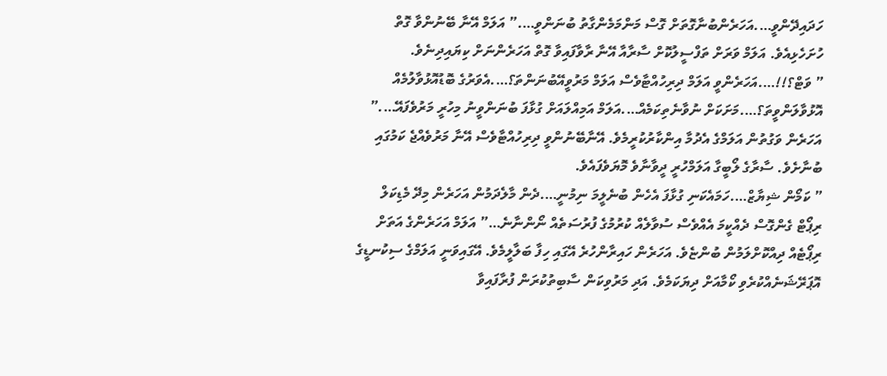ހަދައިދޭންވީ….އަހަރެންބުނާގޮތަށް ގޮސް މަންމަމެންގާތު ބުނަންވީ….” އަލަމް އޭނާ ބޭނުންވާ ގޮތް ހުށަހެޅިއެވެ. އަލަމް ވަރަށް ތަފްސީލުކޮށް ސާރާއާ އޭނާ ރާވާފައިވާ ގޮތް އަހަރެންނަށް ކިޔައިދިނެވެ.
” ވަޓް؟!!….އަހަރެންވީ އަލަމް ދިރިހުއްޓާވެސް އަލަމް މަރުވީއޭބުނަންތަ؟….އެވަރުގެ ބޮޑުއޮޅުވާލުމެއް އޮޅުވާލަންވީތަ؟….މަށަކަށް ނުވާނެތިކަމެއް….އަލަމް އަމިއްލައަށް ގުޅާފަ ބުނަންވީނު މިހުރީ މަރުވެފައޭ….” އަހަރެން ވަގުތުން އަލަމްގެ އެދުމާ އިންކާރުކުރީމެވެ. އޭނާބޭނުންވީ ދިރިހުއްޓާވެސް އޭނާ މަރުވެއްޖެ ކަމުގައި ބުނާށެވެ. ސާރާގެ ލޯބީގާ އަލަމްހުރީ ދީވާނާވެ މޮޔަވެފައެވެ.
” ކަމޯން ޝިޔާޒް….ހަމައެކަނި ގުޅާފަ އެހެން ބުނެލީމަ ނިމުނީ….ދެން މާލެދަމުން އަހަރެން މިދޭ މެޑިކަލް ރިޕޯޓް ގެންގޮސް ދެއްކީމަ އެއްވެސް ސުވާލެއް ކުރުމުގެ ފުރުސަތެއް ނޯންނާނެ…” އަލަމް އަހަރެންގެ އަތަށް ރިޕޯޓެއް ދިއްކޮށްލަމުން ބުންޏެވެ. އަހަރެން ހައިރާންހުރެ އޭގައި ހިފާ ބަލާލީމެވެ. އޭގައިވަނީ އަލަމްގެ ސިކުނޑީގެ އޮޕަރޭޝަނެއްކުރެވި ކޯމާއަށް ދިޔަކަމެވެ. އަދި މަރުވިކަން ސާބިތުކުރަން ފުރާފައިވާ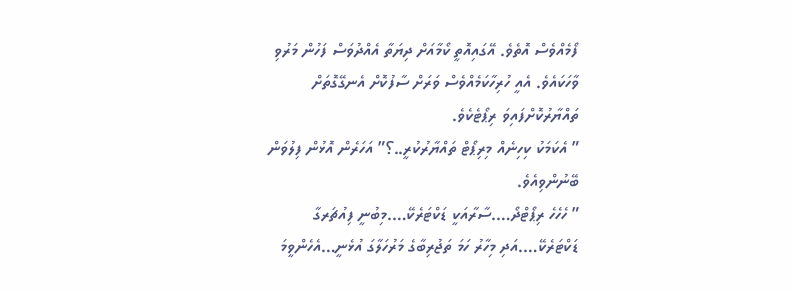ފޯމެއްވެސް އޮތެވެ. އޭގައިއޮތީ ކޯމާއަށް ދިޔަތާ އެއްދުވަސް ފަހުން މަރުވި ވާހަކައެވެ. އެއީ ހުރިހާކަމެއްވެސް ވަރަށް ސާފުކޮށް އެނގޭގޮތަށް ތައްޔާރުކޮށްފައިވަ ރިޕޯޓެކެވެ.
” އެކަމަކު ކިހިނެއް މިރިޕޯޓް ތައްޔާރުކުރީ..؟” އަހަރެން އޮޅުން ފިލުވަން ބޭނުންވިއެވެ.
” ހެހެހެ ރިޕޯޓްދޯ….ސާރާއަކީ ޑަކްޓަރެކޭ….މިބުނީ ފިއުޗަރގާ ޑަކްޓަރެކޭ….އަދި މިހާރު ހަމަ ތަޖުރިބާގެ މަރުހަލާގަ އުޅެނީ…އެހެންވީމަ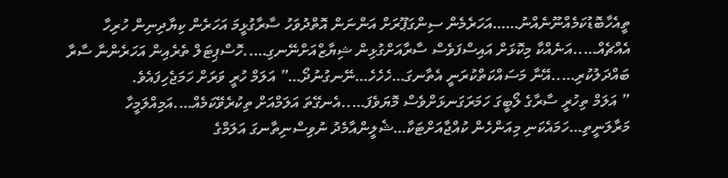ތީއެހާބޮޑުކަމެއްނޫނެއްނު……އަހަރެމެން ސިންގަޕޫރަށް އަންނަން އޮތްދުވަހު ސާރާގުޅީމަ އަހަރެން ކިޔާދިނިން ހުރިހާ އެއްޗެއް…..އަނެއްކާ މިކޮޅަށް އައިސްފަވެސް ސާރާއަށްގުޅިން ޝިޔާޒްއަށްނޭނގި…..ހޮސްޕިޓަލް ތެރެއިން އަހަރެންނާ ސާރާ ބައްދަލުކުރި…..އޭނާ މަސައްކަތްކުރަނީ އެތާނގަ…ހެހެހެ…ނޭނގުނުދޯ…” އަލަމް ހުރީ ވަރަށް ހަމަޖެހިފައެވެ.
” އަލަމް ތިހުރީ ސާރާގެ ލޯބީގަ ހަމަރަގަނޅަށްވެސް މޮޔަވެފަ…..އެނގޭތަ އަލަމްއަށް ތިކުރެވޭކަމެއް….އަމިއްލަމީހާ މަރާލަނީތި…ހަމައެކަނި މިއަންހެން ކުއްޖާއަށްޓަކާ…ޝެލީންއާމެދު ނުވިސްނިތާނގަ އަލަމްގެ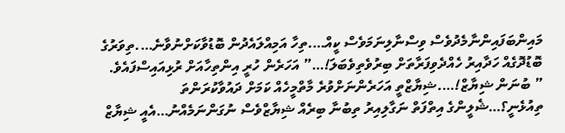މައިންބަފައިންނާމެދުވެސް ވިސްނާލިނަމަވެސް ކީއް….ތިހާ އަމިއްލައެދުން ބޮޑުވާކަށްނުވާނެ….ތިވަރުގެ ބޮޑުދޮގެއް ހަދާއިރު ހެއްދެވިފަރާތަށް ބިރުވެތިވެބަލަ!…” އަހަރެން ހުރީ އިންތިހާއަށް ރުޅިއައިސްފައެވެ.
” ބުނަން ޝިޔާޒް!….ޝިޔާޒްތީ އަހަރެންނަށްވުރެ މާތްމީހެއް ކަމަށް ދައުވާކުރަންތަ ތިއުޅެނީ؟…ޝެލީންގެ އިތްފަތް ނަގާލިއިރު ތިބުނާ ބިރެއް ޝިޔާޒްވެސް ނުގަންނަމެއްނު…އެއީ ޝިޔާޒް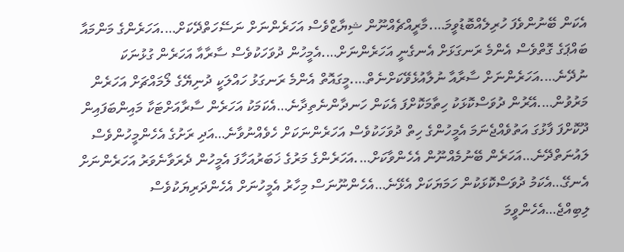އެކަން ބޭނުންވެފަ ހުރިލެއްބޮޑުވީމަ….މާރީއްޗެއްނޫން ޝިޔާޒްވެސް އަހަރެންނަށް ނަސޭހަތްދޭކަށް….އަހަރެންގެ މަންމައާ ބައްޕަގެ ގޮތްވެސް އެންމެ ރަނގަޅަށް އެނގެނީ އަހަރެންނަށް….އެމީހުން ދުވަހަކުވެސް ސާރާއާ އަހަރެން ގުޅުނަކަ ނުދޭނެ….އަހަރެންނަށް ސާރާއާ ނުލާއުޅެވޭކަށްނެތް….މީގައޮތް އެންމެ ރަނގަޅު ހައްލަކީ ދުނިޔޭގެ ލޯމައްޗަށް އަހަރެން މަރުވުން….އޭރުން ދުވަސްކޮޅަކު ހިތާމަކޮށްފަ އެކަން ހަނދާންނެތިދާނެ…އެކަމަކު އަހަރެން ސާރާއަށްޓަކާ މައިންބަފައިން ދޫކޮށްފަ ފާޅުގަ އަތުވެއްޖެނަމަ އެމީހުންގެ ހިތް ދުވަހަކުވެސް އަހަރެންނަކަށް ހެވެއްނުވާނެ…އަދި ރަށުގެ އެހެންމީހުންވެސް ލައުނަތްދޭނެ…އަހަރެން ބޭނުމެއްނޫން އެހެންވާކަށް….އަހަރެންގެ މަރުގެ ޚަބަރުއަހާފަ އެމީހުން ދެރަވާނެވަރު އަހަރެންނަށް އެނގޭ…އެކަމު ދުވަސްކޮޅަކުން ހަމަޔަކަށް އެޅޭނެ…އެހެންނޫނަސް މިހާރު އެމީހުނަށް އެހެންދަރިޔަކުވެސް ލިބިއްޖެ…އެހެންވީމަ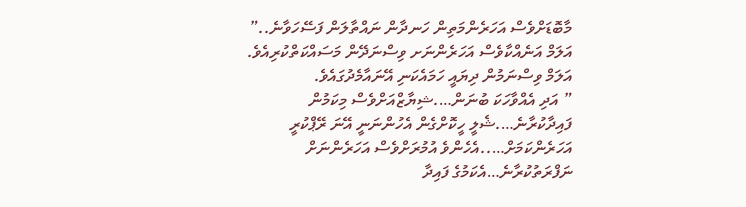މާބޮޑަށްވެސް އަހަރެންމަތިން ހަނދާން ނައްތާލަން ފަސޭހަވާނެ..” އަލަމް އަނެއްކާވެސް އަހަރެންނަށ ވިސްނަދޭން މަސައްކަތްކުރިއެވެ. އަލަމް ވިސްނަމުން ދިޔައީ ހަމައެކަނި އޭނައާމެދުގައެވެ.
” އަދި އެއްވާހަކަ ބުނަން….ޝިޔާޒްއަށްވެސް މިކަމުން ފައިދާކުރާނެ….ޝެލީ ހީކޮށްގެން އެހުންނަނީ އޭނަ ރޭޕްކުރީ އަހަރެންކަމަށް…..އެހެންވެ އުމުރަށްވެސް އަހަރެންނަށް ނަފްރަތުކުރާނެ…އެކަމުގެ ފައިދާ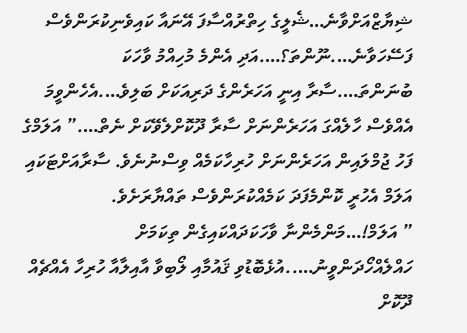ޝިޔާޒްއަށްވާނެ…ޝެލީގެ ހިތްރުއްސާފަ އޭނައާ ކައިވެނިކުރަންވެސް ފަސޭހަވާނެ….ނޫންތަ؟….އަދި އެންމެ މުހިއްމު ވާހަކަ ބުނަންތަ….ސާރާ އިނީ އަހަރެންގެ ދަރިއަކަށް ބަލިވެ….އެހެންވީމަ އެއްވެސް ހާލެއްގަ އަހަރެންނަށް ސާރާ ދޫކޮށްލެވޭކަށް ނެތް….” އަލަމްގެ ފަހު ޖުމްލައިން އަހަރެންނަށް ހުރިހާކަމެއް ވިސްނުނެވެ. ސާރާއަށްޓަކައި އަލަމް އެހުރީ ކޮންމެފަދަ ކަމެއްކުރަންވެސް ތައްޔާރަށެވެ.
” އަލަމް!…މަންމެންނާ ވާހަކަދައްކައިގެން ތިކަމަށް ހައްލެއްހޯދަންވީނު…..އުޅެބޮޑުވި ޤައުމާއި ލޯބިވާ އާއިލާއާ ހުރިހާ އެއްޗެއް ދޫކޮށް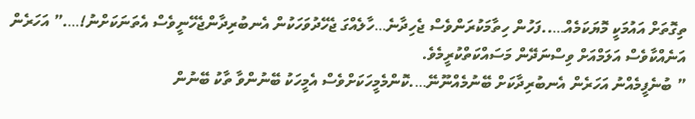ތިގޮތަށް އައުމަކީ މޮޔަކަމެއް…..ފަހުން ހިތާމަކުރަންވެސް ޖެހިދާނެ…ހާލެއްގަ ޖެހޭދުވަހަކުން އެނބުރިދާންޖެހޭނީވެސް އެތަނަކަށްނު!….” އަހަރެން އަނެއްކާވެސް އަލަމްއަށް ވިސްނަދޭން މަސައްކަތްކުރީމެވެ.
” ބުނެފީމެއްނު އަހަރެން އެނބުރިދާކަށް ބޭނުމެއްނޫނޭ….ކޮންމެމީހަކަށްވެސް އެމީހަކު ބޭނުންވާ ތާކު ބޭނުން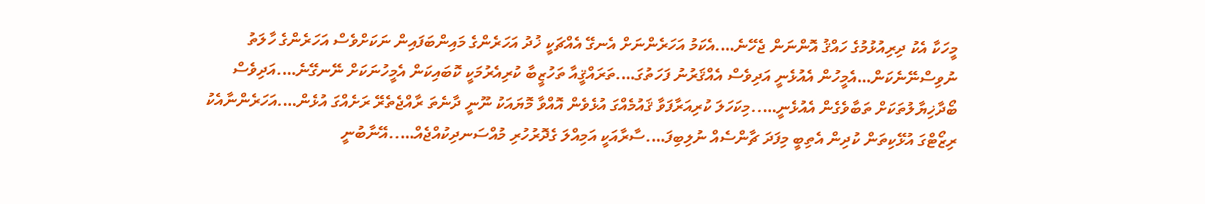މީހަކާ އެކު ދިރިއުޅުމުގެ ހައްޤު އޮންނަން ޖެހޭނެ….އެކަމު އަހަރެންނަށް އެނގޭ އެއްޗަކީ ޚުދު އަހަރެންގެ މައިންބަފައިން ނަކަށްވެސް އަހަރެންގެ ހާލަތު ނުވިސްނޭނެކަން…އެމީހުން އެއުޅެނީ އަދިވެސް އެއްޤަރުނު ފަހަތުގަ….ތަރައްޤީއާ ތަހުޒީބާ ކުރިއެރުމަކީ ކޮބައިކަން އެމީހުނަކަށް ނޭނގޭނެ….އަދިވެސް ބޯދާޚިޔާލުތަކަށް ތަބާވެގެން އެއުޅެނީ…..މިކަހަލަ ކުރިއަރާފަވާ ޤައުމެއްގަ އުޅެވެން އޮއްވާ މޮޔައަކު ނޫނީ ދާނެތަ ރާއްޖެތެރޭ ރަށެއްގަ އުޅެން….އަހަރެންނާއެކު ރިޒޯޓްގަ އުޅޭކިތަން ކުދިން އެތިބީ މިފަދަ ޗާންސެއް ނުލިބިފަ….ސާރާއަކީ އަމިއްލަ ގެދޮރުހުރި މުއްސަނދިކުއްޖެއް…..އޭނާބުނީ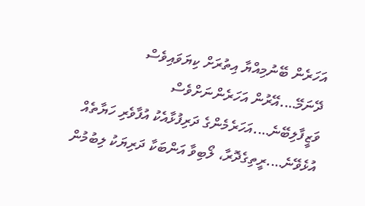އަހަރެން ބޭނުމިއްޔާ އިތުރަށް ކިޔަވައިވެސް ދޭނަމޭ….އޭރުން އަހަރެންނަށްވެސް ވަޒީފާލިބޭނެ….އަހަރެމެންގެ ދަރިފުޅާއެކު އުފާވެރި ހަޔާތެއް އުޅެވޭނެ….ރީތިގެދޮރާ، ލޯބިވާ އަންބަކާ ދަރިޔަކު ލިބުމުން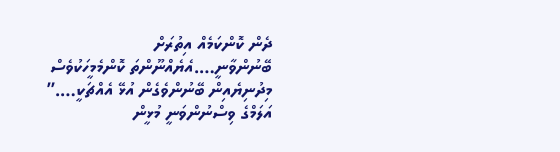ދެން ކޮންކަމެއް އިތުރަށް ބޭނުންވާނީ….އެޔެއްނޫންތަ ކޮންމެމީހަކުވެސް މިދުނިޔެއިން ބޭނުންވެގެން އުޅޭ އެއްޗަކީ….” އަލަމްގެ ވިސްނުންވަނީ މުޅީން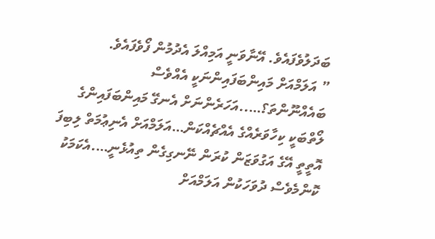ބަދަލުވެފައެވެ. އޭނާވަނީ އަމިއްލަ އެދުމުން ފޯވެފައެވެ.
” އަލަމްއަށް މައިންބަފައިންނަކީ އެއްވެސް ބައެއްނޫންތަ؟…..އަހަރެންނަށް އެނގޭ މައިންބަފައިންގެ ލޯތްބަކީ ކިހާވަރެއްގެ އެއްޗެއްކަން…އަލަމްއަށް އެނިޢުމަތް ލިބިފަ އޮތީތީ އޭގެ އަގުވަޒަން ކުރަން ނޭނގިގެން ތިއުޅެނީ….އެކަމަކު ކޮންމެވެސް ދުވަހަކުން އަލަމްއަށް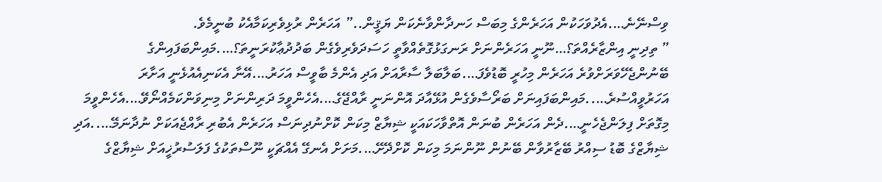ވިސްނޭނެ….އެދުވަހަކުން އަހަރެންގެ މިބަސް ހަނދާންވާނެކަން ޔަޤީން..” އަހަރެން ރުޅިވެރިކަމާއެކު ބުނީމެވެ.
” ތިދިނީ އިންޒާރެއްތަ؟…ނޫނީ އަހަރެންނަށް ރަނގަޅުގޮތެއްވާތީ ހަސަދަވެރިވެގެން ބަދުދުޢާކުރަނީތަ؟….މައިންބަފައިންގެ ބޭނުންޖެހޭވަރަށްވުރެ އަހަރެން މިހުރީ ބޮޑުވެފަ….ބަލާބަލާ ސާރާއަށް އަދި އެންމެ ބާވީސް އަހަރު….އޭނާ އެކަނިއެއުޅެނީ އަށާރަ އަހަރުވީއްސުރެ…..މައިންބަފައިނަށް ބަރޯސާވެގެން އުޅޭއާދަ އޮންނަނީ ރާއްޖޭގެ….އެހެންވީމަ ދަރިންނަށް މިނިވަންކަމެއްނޯވޭ….އެހެންވީމަ މިގޮތަށް ފިލަންޖެހެނީ….ދެން އަހަރެން ބުނަން އޮތްވާހަކައަކީ ޝިޔާޒް މިކަން ކޮށްނުދިނަސް އަހަރެން އެބުރި ރާއްޖެއަކަށް ނުދާނަމޭ…..އަދި ޝިޔާޒްގެ ބޮޑު ސިއްރު ބޭޒާރުވާން ބޭނުން ނޫންނަމަ މިކަން ކޮށްދޭށޭ….މަށަށް އެނގޭ އެއްޗަކީ ނޫސްތަކުގެ ފަލަސުރުޚީއަށް ޝިޔާޒްގެ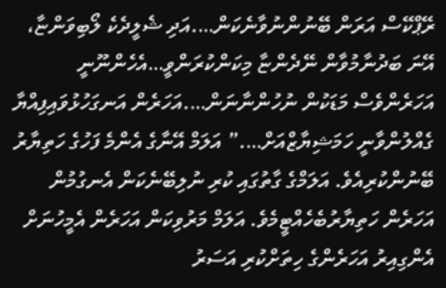ރޭޕްކޭސް އަރަން ބޭނުންނުވާނެކަން….އަދި ޝެލީދެކެ ލޯބިވަންޏާ، އޭނަ ބަދުނާމުވާން ނޭދެންޏާ މިކަންކުރަންވީ…އެހެންނޫނީ އަހަރެންވެސް މަޑަކުން ނުހުންނާނަން….އަހަރެން އަނގަހުޅުވައިފިއްޔާ ގެއްލުންވާނީ ހަމަޝިޔާޒްއަށް….” އަލަމް އޭނާގެ އެންމެ ފަހުގެ ހަތިޔާރު ބޭނުންކުރިއެވެ. އަލަމްގެ ގާތުގައި ކުރި ނުލިބޭނެކަން އެނގުމުން އަހަރެން ހަތިޔާރުބެހެއްޓީމެވެ. އަލަމް މަރުވިކަން އަހަރެން އެމީހުނަށް އެންގިއިރު އަހަރެންގެ ހިތަށްކުރި އަސަރު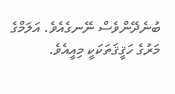ބުނެދޭންވެސް ނޭނގެއެވެ. އަލަމްގެ މަރުގެ ހަޤީޤަތަކަކީ މިއީއެވެ.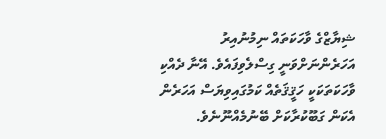ޝިޔާޒްގެ ވާހަކަތައް ނިމުނުއިރު އަހަރެންނަށްވަނީ ގިސްލެވިފައެވެ. އޭނާ ދެއްކި ވާހަކަތަކަކީ ހަޤީޤަތެއް ކަމުގައިވިޔަސް އަހަރެން އެކަން ގަބޫކުރާކަށް ބޭނުމެއްނޫނެވެ.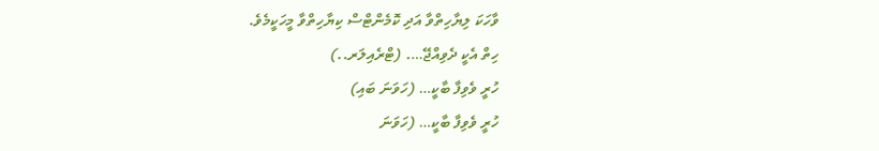ވާހަކަ ލިޔާހިތްވާ އަދި ކޮމެންޓްސް ކިޔާހިތްވާ މީހަކީމެވެ.
ހިތް އެކީ ދެވިއްޖޭ…. (ޓްރެއިލަރ..)
ހުރީ ވެވިފާ ބާކީ… (ހަވަނަ ބައި)
ހުރީ ވެވިފާ ބާކީ… (ހަވަނަ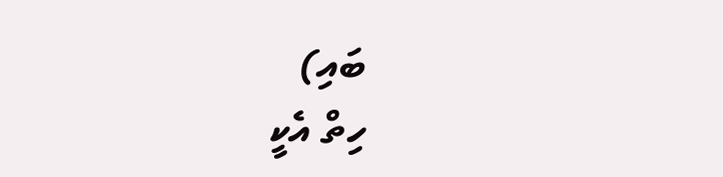ބައި)
ހިތް އެކީ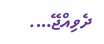ދެވިއްޖޭ….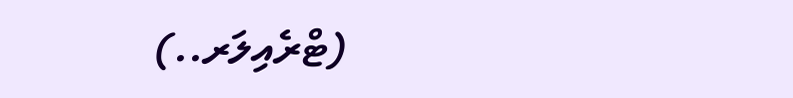(ޓްރެއިލަރ..)